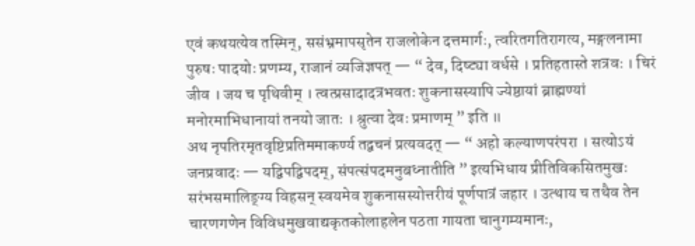एवं कथयत्येव तस्मिन्, ससंभ्रमापसृतेन राजलोकेन दत्तमार्गः, त्वरितगतिरागत्य, मङ्गलनामा पुरुषः पादयोः प्रणम्य, राजानं व्यजिज्ञपत् — “ देव, दिष्ट्या वर्धसे । प्रतिहतास्ते शत्रवः । चिरं जीव । जय च पृथिवीम् । त्वत्प्रसादादत्रभवतः शुकनासस्यापि ज्येष्ठायां ब्राह्मण्यां मनोरमाभिधानायां तनयो जातः । श्रुत्वा देवः प्रमाणम् ” इति ॥
अथ नृपतिरमृतवृष्टिप्रतिममाकर्ण्य तद्वचनं प्रत्यवदत् — “ अहो कल्याणपरंपरा । सत्योऽयं जनप्रवादः — यद्विपद्विपदम्, संपत्संपदमनुबध्नातीति ” इत्यभिधाय प्रीतिविकसितमुखः सरंभसमालिङ्ग्य विहसन् स्वयमेव शुकनासस्योत्तरीयं पूर्णपात्रं जहार । उत्थाय च तथैव तेन चारणगणेन विविधमुखवाद्यकृतकोलाहलेन पठता गायता चानुगम्यमानः,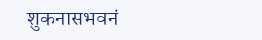शुकनासभवनं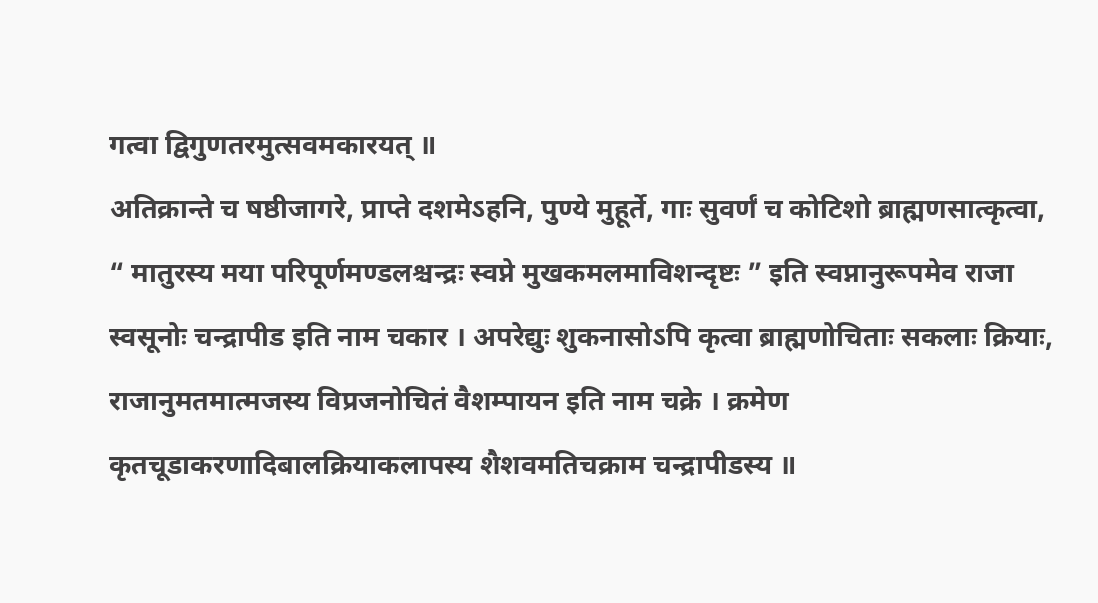गत्वा द्विगुणतरमुत्सवमकारयत् ॥
अतिक्रान्ते च षष्ठीजागरे, प्राप्ते दशमेऽहनि, पुण्ये मुहूर्ते, गाः सुवर्णं च कोटिशो ब्राह्मणसात्कृत्वा, “ मातुरस्य मया परिपूर्णमण्डलश्चन्द्रः स्वप्ने मुखकमलमाविशन्दृष्टः ” इति स्वप्नानुरूपमेव राजा स्वसूनोः चन्द्रापीड इति नाम चकार । अपरेद्युः शुकनासोऽपि कृत्वा ब्राह्मणोचिताः सकलाः क्रियाः, राजानुमतमात्मजस्य विप्रजनोचितं वैशम्पायन इति नाम चक्रे । क्रमेण कृतचूडाकरणादिबालक्रियाकलापस्य शैशवमतिचक्राम चन्द्रापीडस्य ॥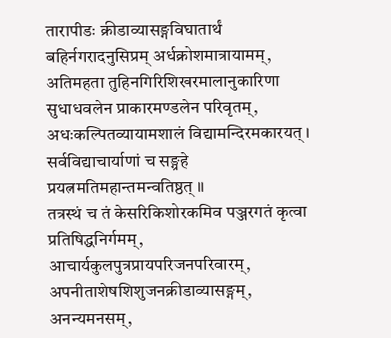तारापीडः क्रीडाव्यासङ्गविघातार्थं बहिर्नगरादनुसिप्रम् अर्धक्रोशमात्रायामम्, अतिमहता तुहिनगिरिशिखरमालानुकारिणा सुधाधवलेन प्राकारमण्डलेन परिवृतम्, अधःकल्पितव्यायामशालं विद्यामन्दिरमकारयत् । सर्वविद्याचार्याणां च सङ्ग्रहे प्रयत्नमतिमहान्तमन्वतिष्ठत् ॥
तत्रस्थं च तं केसरिकिशोरकमिव पञ्जरगतं कृत्वा प्रतिषिद्धनिर्गमम्, आचार्यकुलपुत्रप्रायपरिजनपरिवारम्, अपनीताशेषशिशुजनक्रीडाव्यासङ्गम्, अनन्यमनसम्,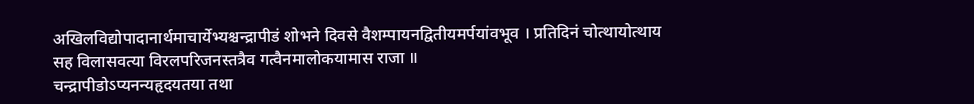अखिलविद्योपादानार्थमाचार्येभ्यश्चन्द्रापीडं शोभने दिवसे वैशम्पायनद्वितीयमर्पयांवभूव । प्रतिदिनं चोत्थायोत्थाय सह विलासवत्या विरलपरिजनस्तत्रैव गत्वैनमालोकयामास राजा ॥
चन्द्रापीडोऽप्यनन्यहृदयतया तथा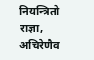नियन्त्रितो राज्ञा, अचिरेणैव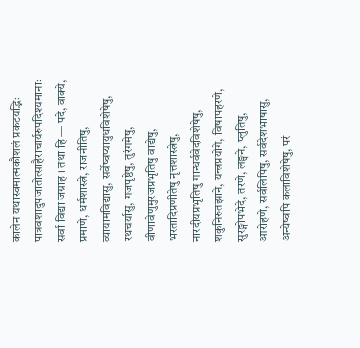कालेन यथास्वमात्मकौशलं प्रकटयद्भिः पात्रवशादुपजातोत्साहैराचार्यरुपदिश्यमानाः सर्वा विद्या जग्राह । तथा हि — पदे, वाक्ये, प्रमाणे, धर्मशास्त्रे, राजनीतिषु, व्यायामविद्यासु, सर्वेष्वप्यायुधविशेषेषु, रथचर्यासु, गजपृष्ठेषु, तुरंगमेषु, वीणावेणुमुरजप्रभृतिषु वाद्येषु, भरतादिप्रणीतेषु नृत्तशास्त्रेषु, नारदीयप्रभृतिषु गान्धर्ववेदविशेषेषु, शकुनिरुतझाने, यन्त्रप्रयोगे, विषापहरणे, सुरङ्गोपभेदे, तरणे, लङ्घने, प्लुतिषु, आरोहणे, सर्वलिपिषु, सर्वदेशभाषासु, अन्येष्वपि कलाविशेषेषु, परं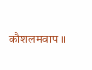कौशलमवाप ॥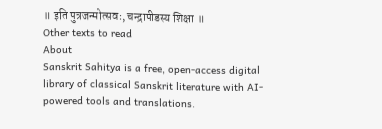॥ इति पुत्रजन्मोत्सवः, चन्द्रापीडस्य शिक्षा ॥
Other texts to read
About
Sanskrit Sahitya is a free, open-access digital library of classical Sanskrit literature with AI-powered tools and translations.